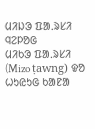ᱢᱤᱡᱳ ᱯᱟᱹᱨᱥᱤ
ᱧᱮᱞᱚᱜ
ᱢᱤᱠᱳ ᱯᱟᱹᱨᱥᱤ (Mizo ṭawng) ᱫᱚ ᱦᱩᱭᱩᱜ ᱠᱟᱱᱟ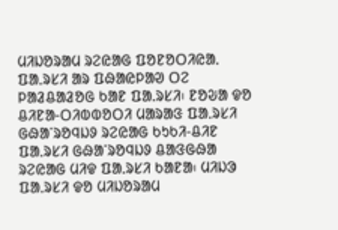ᱢᱤᱡᱚᱨᱟᱢ ᱨᱮᱭᱟᱜ ᱯᱚᱱᱚᱛᱤᱭᱟᱹ ᱯᱟᱹᱨᱥᱤ ᱟᱨ ᱯᱷᱟᱭᱞᱟᱣ ᱛᱮ ᱞᱟᱲᱪᱟᱲᱚᱜ ᱠᱟᱱ ᱯᱟ.ᱨᱥᱤ᱾ ᱱᱚᱶᱟ ᱫᱚ ᱪᱤᱱᱟ-ᱛᱤᱵᱵᱚᱛᱤ ᱢᱟᱨᱟᱝ ᱯᱟᱹᱨᱥᱤ ᱜᱷᱟᱸᱨᱚᱧᱡᱽ ᱨᱮᱭᱟᱜ ᱠᱩᱠᱤ-ᱪᱤᱱ ᱯᱟᱹᱨᱥᱤ ᱜᱷᱟᱸᱨᱚᱧᱡᱽ ᱪᱟᱝᱜᱷᱟ ᱨᱮᱭᱟᱜ ᱢᱤᱫ ᱯᱟᱹᱨᱥᱤ ᱠᱟᱱᱟ᱾ ᱢᱤᱡᱳ ᱯᱟᱹᱨᱥᱤ ᱫᱚ ᱢᱤᱡᱚᱨᱟᱢ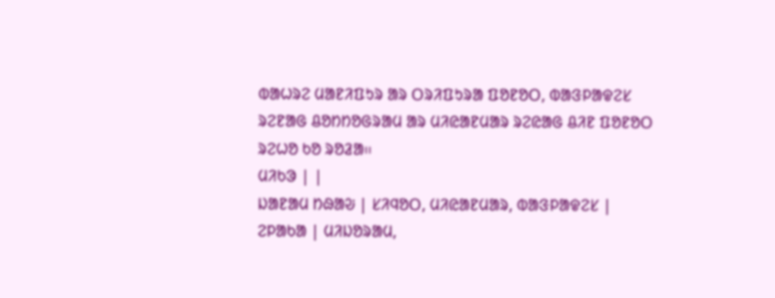ᱵᱟᱦᱨᱮ ᱢᱟᱱᱤᱯᱩᱨ ᱟᱨ ᱛᱨᱤᱯᱩᱨᱟ ᱯᱚᱱᱚᱛ, ᱵᱟᱝᱞᱟᱫᱮᱥ ᱨᱮᱱᱟᱜ ᱪᱚᱴᱴᱚᱜᱨᱟᱢ ᱟᱨ ᱢᱤᱭᱟᱱᱢᱟᱨ ᱨᱮᱭᱟᱜ ᱪᱤᱱ ᱯᱚᱱᱚᱛ ᱨᱮᱦᱚ ᱠᱚ ᱨᱚᱲᱟ᱿
ᱢᱤᱠᱳ | |
ᱡᱟᱱᱟᱢ ᱴᱷᱟᱶ | ᱥᱤᱧᱚᱛ, ᱢᱤᱭᱟᱱᱢᱟᱨ, ᱵᱟᱝᱞᱟᱫᱮᱥ |
ᱮᱞᱟᱠᱟ | ᱢᱤᱡᱚᱨᱟᱢ,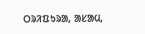ᱛᱨᱤᱯᱩᱨᱟ, ᱟᱥᱟᱢ,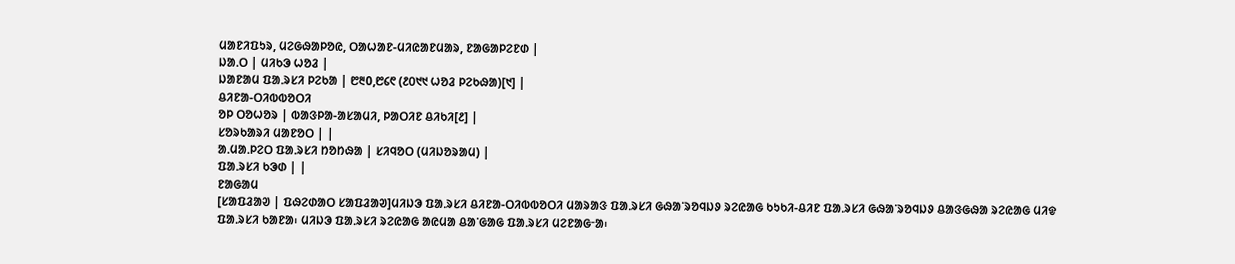ᱢᱟᱱᱤᱯᱩᱨ, ᱢᱮᱜᱷᱟᱞᱚᱭ, ᱛᱟᱦᱟᱱ-ᱢᱤᱭᱟᱱᱢᱟᱨ, ᱱᱟᱜᱟᱞᱮᱱᱰ |
ᱡᱟᱹᱛ | ᱢᱤᱠᱳ ᱦᱚᱲ |
ᱡᱟᱱᱟᱢ ᱯᱟᱹᱨᱥᱤ ᱞᱮᱠᱟ | ᱘᱓0,᱘᱔᱖ (᱒᱐᱑᱑ ᱦᱚᱲ ᱞᱮᱠᱷᱟ)[᱑] |
ᱪᱤᱱᱟ-ᱛᱤᱵᱵᱚᱛᱤ
ᱚᱞ ᱛᱚᱦᱚᱨ | ᱵᱟᱝᱞᱟ-ᱟᱥᱟᱢᱤ, ᱞᱟᱛᱤᱱ ᱪᱤᱠᱤ[᱒] |
ᱥᱚᱨᱠᱟᱨᱤ ᱢᱟᱱᱚᱛ | |
ᱟᱹᱢᱟᱹᱞᱮᱛ ᱯᱟᱹᱨᱥᱤ ᱴᱚᱴᱷᱟ | ᱥᱤᱧᱚᱛ (ᱢᱤᱡᱚᱨᱟᱢ) |
ᱯᱟᱹᱨᱥᱤ ᱠᱳᱰ | |
ᱱᱟᱜᱟᱢ
[ᱥᱟᱯᱲᱟᱣ | ᱯᱷᱮᱰᱟᱛ ᱥᱟᱯᱲᱟᱣ]ᱢᱤᱡᱳ ᱯᱟᱹᱨᱥᱤ ᱪᱤᱱᱟ-ᱛᱤᱵᱵᱚᱛᱤ ᱢᱟᱨᱟᱝ ᱯᱟᱹᱨᱥᱤ ᱜᱷᱟᱸᱨᱚᱧᱡᱽ ᱨᱮᱭᱟᱜ ᱠᱩᱠᱤ-ᱪᱤᱱ ᱯᱟᱹᱨᱥᱤ ᱜᱷᱟᱸᱨᱚᱧᱡᱽ ᱪᱟᱝᱜᱷᱟ ᱨᱮᱭᱟᱜ ᱢᱤᱫ ᱯᱟᱹᱨᱥᱤ ᱠᱟᱱᱟ᱾ ᱢᱤᱡᱳ ᱯᱟᱹᱨᱥᱤ ᱨᱮᱭᱟᱜ ᱟᱭᱢᱟ ᱪᱟᱸᱜᱟᱜ ᱯᱟᱹᱨᱥᱤ ᱢᱮᱱᱟᱜᱼᱟ᱾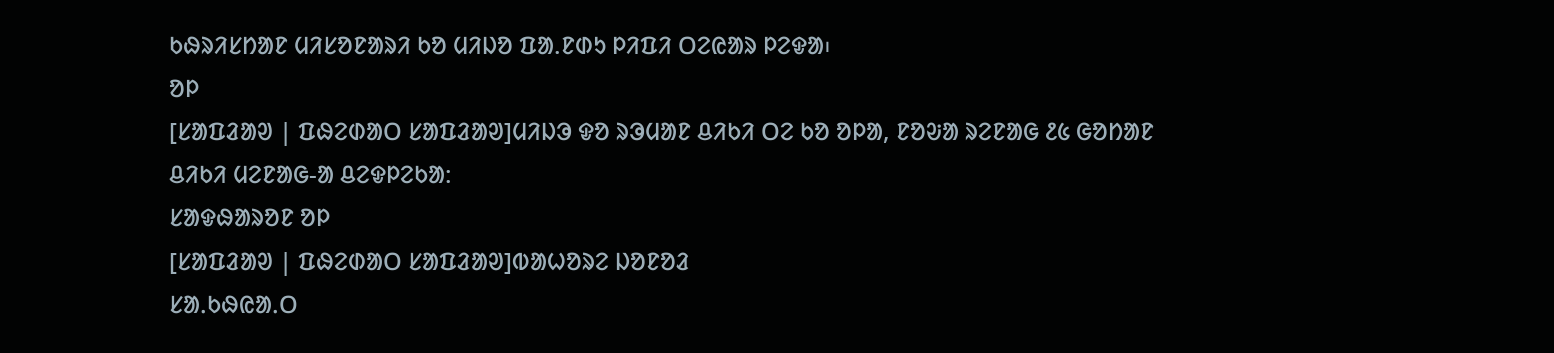ᱠᱷᱨᱤᱥᱴᱟᱱ ᱢᱤᱥᱚᱱᱟᱨᱤ ᱠᱚ ᱢᱤᱡᱚ ᱯᱟ.ᱱᱰᱩ ᱞᱤᱯᱤ ᱛᱮᱭᱟᱨ ᱞᱮᱫᱟ᱾
ᱚᱞ
[ᱥᱟᱯᱲᱟᱣ | ᱯᱷᱮᱰᱟᱛ ᱥᱟᱯᱲᱟᱣ]ᱢᱤᱡᱳ ᱫᱚ ᱨᱳᱢᱟᱱ ᱪᱤᱠᱤ ᱛᱮ ᱠᱚ ᱚᱞᱟ, ᱱᱚᱶᱟ ᱨᱮᱱᱟᱜ ᱒᱕ ᱜᱚᱴᱟᱱ ᱪᱤᱠᱤ ᱢᱮᱱᱟᱜ-ᱟ ᱪᱮᱫᱞᱮᱠᱟ:
ᱥᱟᱫᱷᱟᱨᱚᱱ ᱚᱞ
[ᱥᱟᱯᱲᱟᱣ | ᱯᱷᱮᱰᱟᱛ ᱥᱟᱯᱲᱟᱣ]ᱵᱟᱦᱚᱨᱮ ᱡᱚᱱᱚᱲ
ᱥᱟᱹᱠᱷᱭᱟᱹᱛ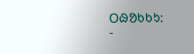ᱛᱷᱚᱠᱠᱩ:
-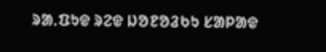ᱨᱟᱹᱯᱩᱫ ᱨᱮᱫ ᱡᱚᱱᱚᱲᱠᱩ ᱥᱟᱞᱟᱫ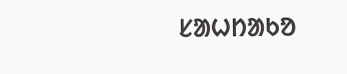ᱥᱟᱦᱴᱟᱠᱚ